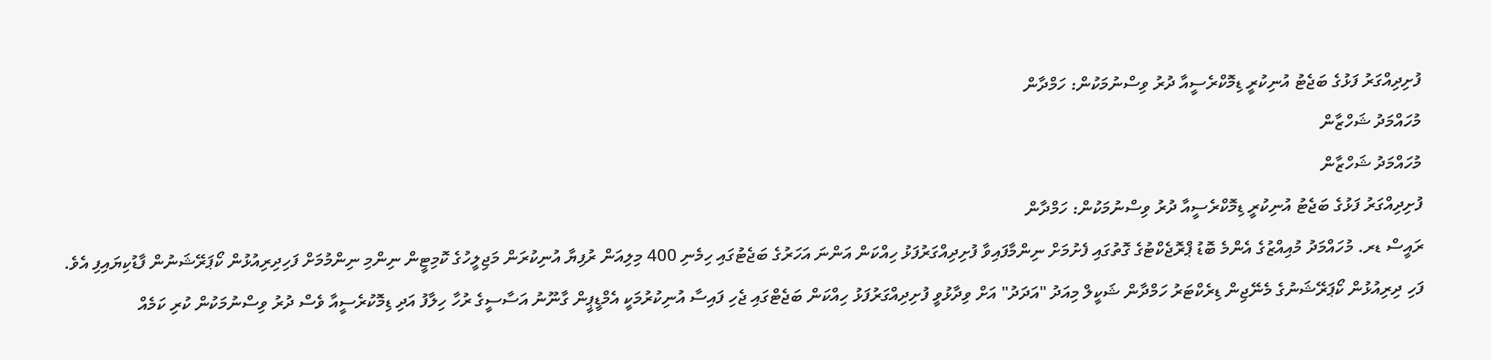ފުށިދިއްގަރު ފަޅުގެ ބަޖެޓު އުނިކުރީ ޑިމޮކްރެސީއާ ދުރު ވިސްނުމަކުން: ހަމްދާން
މުހައްމަދު ޝަހްޒާން
މުހައްމަދު ޝަހްޒާން
ފުށިދިއްގަރު ފަޅުގެ ބަޖެޓު އުނިކުރީ ޑިމޮކްރެސީއާ ދުރު ވިސްނުމަކުން: ހަމްދާން
ރައީސް ޑރ. މުހައްމަދު މުއިއްޒުގެ އެންމެ ބޮޑު ޕްރޮޖެކްޓުގެ ގޮތުގައި ފެށުމަށް ނިންމާފައިވާ ފުށިދިއްގަރުފަޅު ހިއްކަން އަންނަ އަހަރުގެ ބަޖެޓުގައި ހިމެނި 400 މިލިއަން ރުފިޔާ އުނިކުރަން މަޖިލީހުގެ ކޮމިޓީން ނިންމި ނިންމުމަށް ފަހިދިރިއުޅުން ކޯޕަރޭޝަނުން ފާޑުކިޔައިފި އެވެ.
ފަހި ދިރިއުޅުން ކޯޕަރޭޝަނުގެ މެނޭޖިން ޑިރެކްޓަރު ހަމްދާން ޝަކީލް މިއަދު "އަދަދު" އަށް ވިދާޅުވީ ފުށިދިއްގަރުފަޅު ހިއްކަން ބަޖެޓްގައި ޖެހި ފައިސާ އުނިކުރުމަކީ އެމްޑީޕީން ގާނޫނު އަސާސީގެ ރުހާ ހިލާފު އަދި ޑިމޮކުރެސީއާ ވެސް ދުރު ވިސްނުމަކުން ކުރި ކަމެއް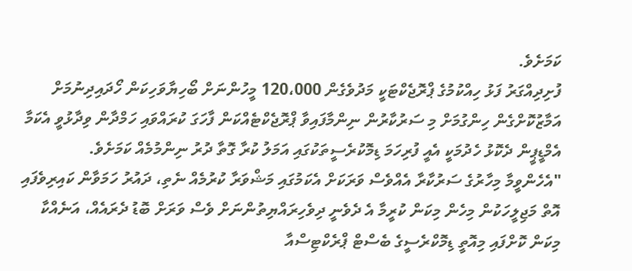ކަމަށެވެ.
ފުށިދިއްގަރު ފަޅު ހިއްކުމުގެ ޕްރޮޖެކްޓަކީ މަދުވެގެން 120،000 މީހުންނަށް ބޯހިޔާވަހިކަން ހޯދައިދިނުމަށް އަމާޒުކޮށްގެން ހިންގުމަށް މި ސަރުކާރުން ނިންމާފައިވާ ޕްރޮޖެކްޓެއްކަން ފާހަގަ ކުރައްވައި ހަމްދާން ވިދާޅުވީ އެކަމާ އެމްޑީޕީން ދެކޮޅު ހެދުމަކީ އެއީ ފުރިހަމަ ޑިމޮކުރެސީތަކުގައި އަމަލު ކުރާ ގޮތާ ދުރު ނިންމުމެއް ކަމަށެވެ.
"އެހެންވީމާ މިހާރުގެ ސަރުކާރާ އެއްވެސް ވަރަކަށް އެކަމުގައި މަޝްވަރާ ކުރުމެއް ނެތި، ދައުރު ހަމަވާން ކައިރިވެފައި އޮތް މަޖިލީހަކުން މިހެން މިކަން ކުރީމާ އެ ދެވެނީ ދިވެހިރައްޔިތުންނަށް ވެސް ވަރަށް ބޮޑު ދެރައެއް، އަނެއްކާ މިކަން ކޮށްފައި މިއޮތީ ޑިމޮކްރެސީގެ ބެސްޓް ޕްރެކްޓިސްއާ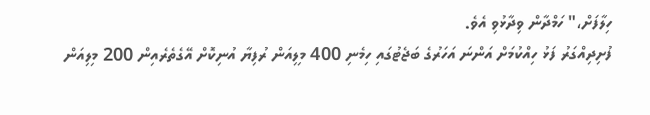ހިލާފަށް،" ހަމްދާން ވިދާޅުވި އެވެ.
ފުށިދިއްގަރު ފަޅު ހިއްކުމަށް އަންނަ އަހަރުގެ ބަޖެޓުގައި ހިމެނި 400 މިލިއަން ރުފިޔާ އުނިކޮށް އޭގެތެރެއިން 200 މިލިއަން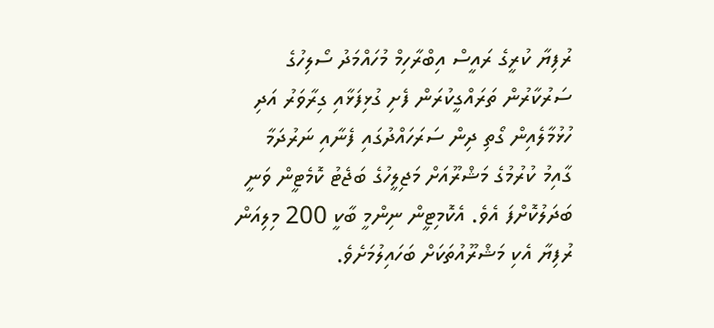ރުފިޔާ ކުރީގެ ރައީސް އިބްރާހިމް މުހައްމަދު ސޯލިހުގެ ސަރުކާރުން ތަރައްގީކުރަން ފެށި ގުޅިފަޅާއި ގިރާވަރު އަދި ހުޅުމާލެއިން ގޯތި ދިން ސަރަހައްދުގައި ފެނާއި ނަރުދަމާ ގާއިމު ކުރުމުގެ މަޝްރޫއަށް މަޖިލީހުގެ ބަޖެޓު ކޮމެޓީން ވަނީ ބަދަލުކޮށްފަ އެވެ. އެކޮމިޓީން ނިންމީ ބާކީ 200 މިލިއަން ރުފިޔާ އެކި މަޝްރޫއުތަކަށް ބަހައިލުމަށެވެ.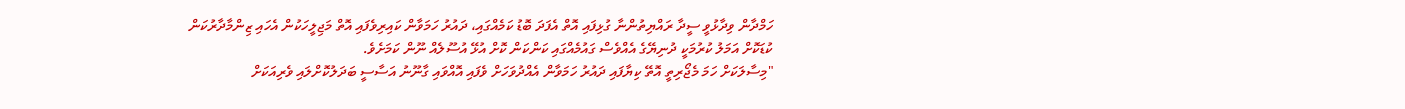ހަމްދާން ވިދާޅުވީ ސީދާ ރައްޔިތުންނާ ގުޅިފައި އޮތް އެފަދަ ބޮޑު ކަމެއްގައި، ދައުރު ހަމަވާން ކައިރިވެފައި އޮތް މަޖިލީހަކުން އެހައި ޒިންމާދާރުކަން ކުޑަކޮށް އަމަލު ކުރުމަކީ ދުނިޔޭގެ އެއްވެސް ގައުމެއްގައި ކަންކަން ކޮށް އުޅޭ އުސޫލެއް ނޫން ކަމަށެވެ.
"މިސާލަކަށް ހަމަ މެޖޯރިތީ އޮތޭ ކިޔާފައި ދައުރު ހަމަވާން އެއްދުވަހަށް ވެފައި އޮއްވައި ގާނޫނު އަސާސީ ބަދަލުކޮށްލައި ވެރިއަކަށް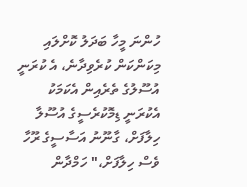ހުންނަ މީހާ ބަދަލު ކޮށްލައި މިކަންކަން ކުރެވިދާނެ، އެ ކުރަނީ އުސޫލުގެ ތެރެއިން އެކަމަކު އެކުރަނީ ޑިމޮކުރެސީގެ އުސޫލާ ހިލާފަށް، ގާނޫނު އަސާސީގެ ރޫހާ ވެސް ހިލާފަށް،" ހަމްދާން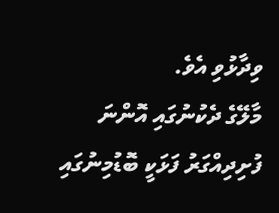ވިދާޅުވި އެވެ.
މާލޭގެ ދެކުނުގައި އޮންނަ ފުށިދިއްގަރު ފަޅަކީ ބޮޑުމިނުގައި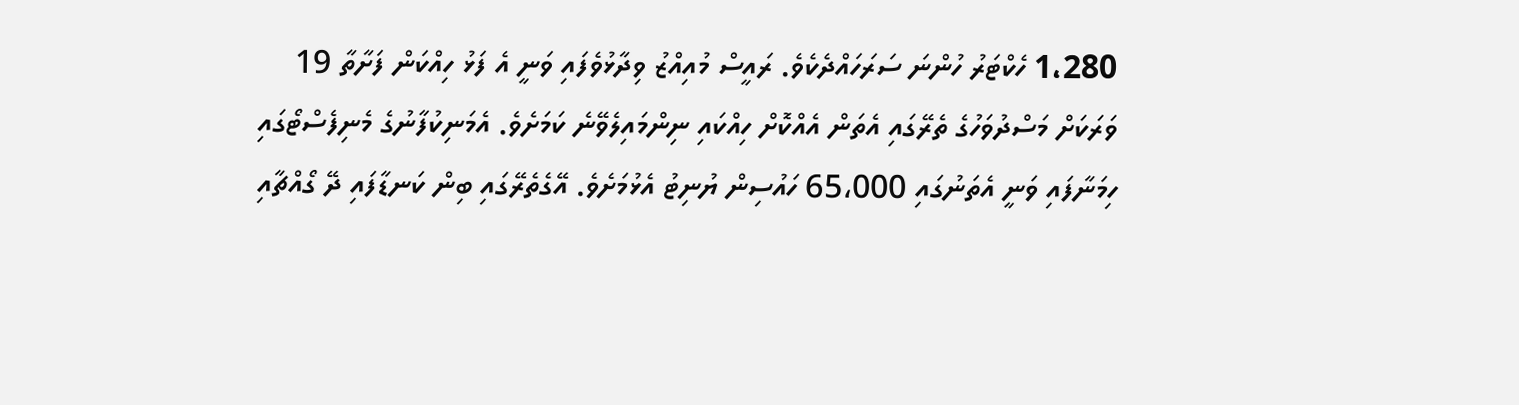1،280 ހެކްޓަރު ހުންނަ ސަރަހައްދެކެވެ. ރައީސް މުއިއްޒު ވިދާޅުވެފައި ވަނީ އެ ފަޅު ހިއްކަން ފަށާތާ 19 ވަރަކަށް މަސްދުވަހުގެ ތެރޭގައި އެތަން އެއްކޮށް ހިއްކައި ނިންމައިލެވޭނެ ކަމަށެވެ. އެމަނިކުފާނުގެ މެނިފެސްޓޯގައި ހިމަނާފައި ވަނީ އެތަނުގައި 65،000 ހައުސިން ޔުނިޓު އެޅުމަށެވެ. އޭގެތެރޭގައި ބިން ކަނޑާފައި ދޭ ގޯއްޗާއި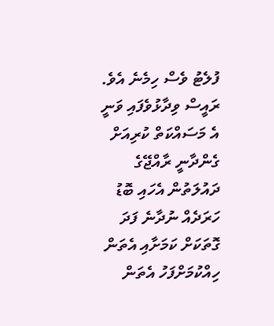ފުލެޓު ވެސް ހިމެނެ އެވެ.
ރައީސް ވިދާޅުވެފައި ވަނީ އެ މަސައްކަތް ކުރިއަށް ގެންދާނީ ރާއްޖޭގެ ދައުލަތުން އެހައި ބޮޑު ހަރަދެއް ނުދާނެ ފަދަ ގޮތަކަށް ކަމަށާއި އެތަން ހިއްކުމަށްފަހު އެތަން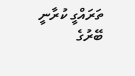ތަރައްގީ ކުރާނީ ބޭރުގެ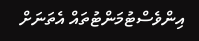އިންވެސްޓުމަންޓުތައް އެތަނަށް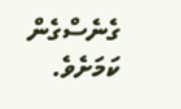ގެނެސްގެން ކަމަށެވެ.